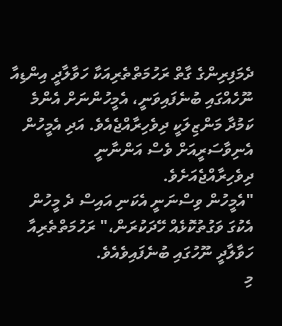ދެމަފިރިންގެ ގާތް ރަހުމަތްތެރިއަކާ ހަވާލާދީ އިންޑިއާ ނޫހެއްގައި ބުނެފައިވަނީ، އެމީހުންނަށް އެންމެ ކަމުދާ މަންޒިލަކީ ދިވެހިރާއްޖެއެވެ. އަދި އެމީހުން އެނިވާސަރީއަށް ވެސް އަންނާނީ ދިވެހިރާއްޖެއަށެވެ.
"އެމީހުން ވިސްނަނީ އެކަނި އައިސް ދެ މީހުން އެކުގަ ވަގުތުކޮޅެއް ހޭދަކުރަން،" ރަހުމަތްތެރިއާ ހަވާލާދީ ނޫހުގައި ބުނެފައިވެއެވެ.
މި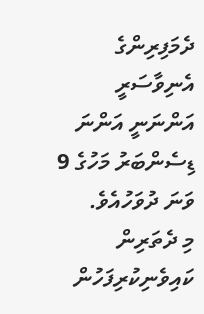ދެމަފިރިންގެ އެނިވާސަރީ އަންނަނީ އަންނަ ޑިސެންބަރު މަހުގެ 9 ވަނަ ދުވަހުއެވެ.
މި ދެތަރިން ކައިވެނިކުރިފަހުން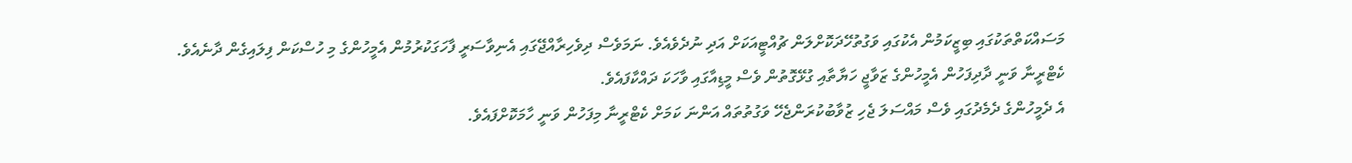މަސައްކަތްތަކުގައި ބިޒީކަމުން އެކުގައި ވަގުތުހޭދަކޮށްލަން ޗުއްޓީއަކަށް އަދި ނުދެވެއެވެ. ނަމަވެސް ދިވެހިރާއްޖޭގައި އެނިވާސަރީ ފާހަގަކުރުމުން އެމީހުންގެ މި ހުސްކަން ފިލައިގެން ދާނެއެވެ.
ކެޓްރީނާ ވަނީ ދާދިފަހުން އެމީހުންގެ ޒަވާޖީ ހަޔާތާއި ގުޅޭގޮތުން ވެސް މީޑިއާގައި ވާހަކަ ދައްކާފައެވެ.
އެ ދެމީހުންގެ ދެމެދުގައި ވެސް މައްސަލަ ޖެހި ޒުވާބުކުރަންޖެހޭ ވަގުތުތައް އަންނަ ކަމަށް ކެޓްރީނާ މިފަހުން ވަނީ ހާމަކޮށްފައެވެ.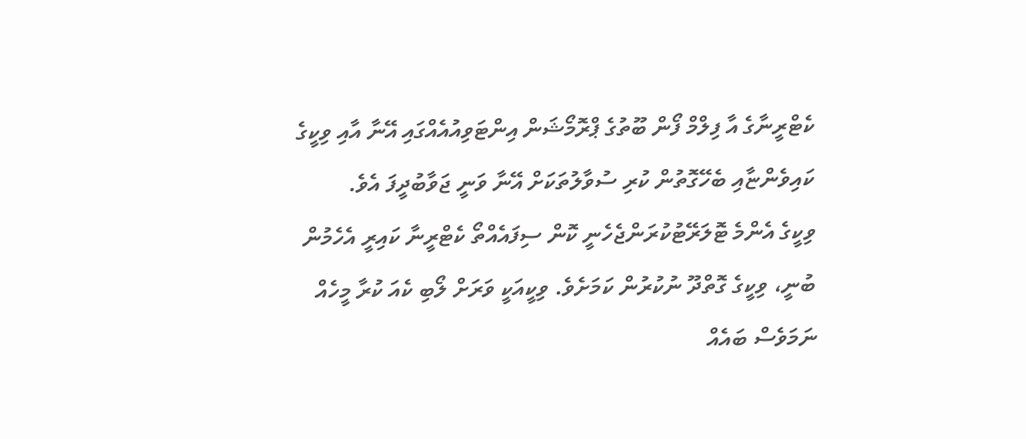ކެޓްރީނާގެ އާ ފިލްމް ފޯން ބޫތުގެ ޕްރޮމޯޝަން އިންޓަވިއުއެއްގައި އޭނާ އާއި ވިކީގެ ކައިވެންޏާއި ބެހޭގޮތުން ކުރި ސުވާލުތަކަށް އޭނާ ވަނީ ޖަވާބުދީފަ އެވެ.
ވިކީގެ އެންމެ ޓޮލަރޭޓުކުރަންޖެހެނީ ކޮން ސިފައެއްތޯ ކެޓްރީނާ ކައިރީ އެހެމުން ބުނީ، ވިކީގެ ގޮތްދޫ ނުކުރުން ކަމަށެވެ. ވިކީއަކީ ވަރަށް ލޯބި ކެއަ ކުރާ މީހެއް ނަމަވެސް ބައެއް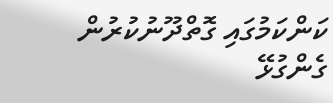ކަންކަމުގައި ގޮތްދޫނުކުރުން ގެންގުޅޭ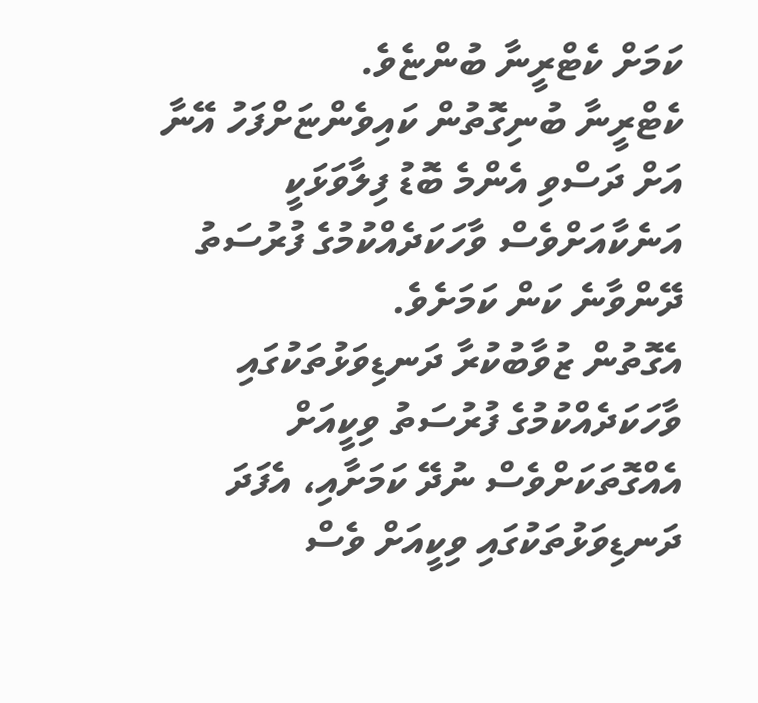ކަމަށް ކެޓްރީނާ ބުންޏެވެ.
ކެޓްރީނާ ބުނިގޮތުން ކައިވެންޏަށްފަހު އޭނާ އަށް ދަސްވި އެންމެ ބޮޑު ފިލާވަޅަކީ އަނެކާއަށްވެސް ވާހަކަދެއްކުމުގެ ފުރުސަތު ދޭންވާނެ ކަން ކަމަށެވެ.
އެގޮތުން ޒުވާބުކުރާ ދަނޑިވަޅުތަކުގައި ވާހަކަދެއްކުމުގެ ފުރުސަތު ވިކީއަށް އެއްގޮތަކަށްވެސް ނުދޭ ކަމަށާއި، އެފަދަ ދަނޑިވަޅުތަކުގައި ވިކީއަށް ވެސް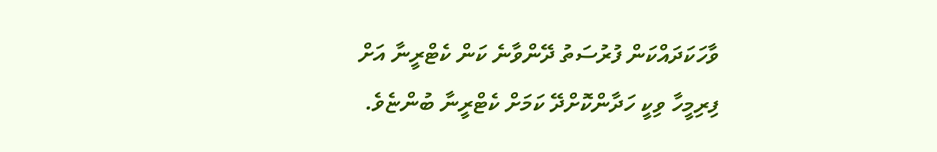ވާހަކަދައްކަން ފުރުސަތު ދޭންވާނެ ކަން ކެޓްރީނާ އަށް ފިރިމީހާ ވިކީ ހަދާންކޮށްދޭ ކަމަށް ކެޓްރީނާ ބުންޏެވެ.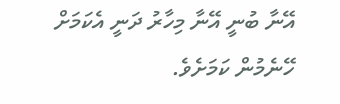އޭނާ ބުނީ އޭނާ މިހާރު ދަނީ އެކަމަށް ހޭނެމުން ކަމަށެވެ.